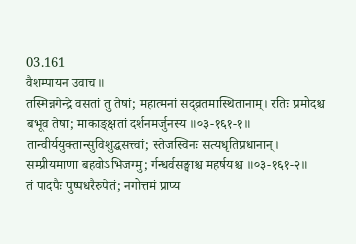03.161
वैशम्पायन उवाच॥
तस्मिन्नगेन्द्रे वसतां तु तेषां; महात्मनां सद्व्रतमास्थितानाम्। रतिः प्रमोदश्च बभूव तेषा; माकाङ्क्षतां दर्शनमर्जुनस्य ॥०३-१६१-१॥
तान्वीर्ययुक्तान्सुविशुद्धसत्त्वां; स्तेजस्विनः सत्यधृतिप्रधानान्। सम्प्रीयमाणा बहवोऽभिजग्मु; र्गन्धर्वसङ्घाश्च महर्षयश्च ॥०३-१६१-२॥
तं पादपैः पुष्पधरैरुपेतं; नगोत्तमं प्राप्य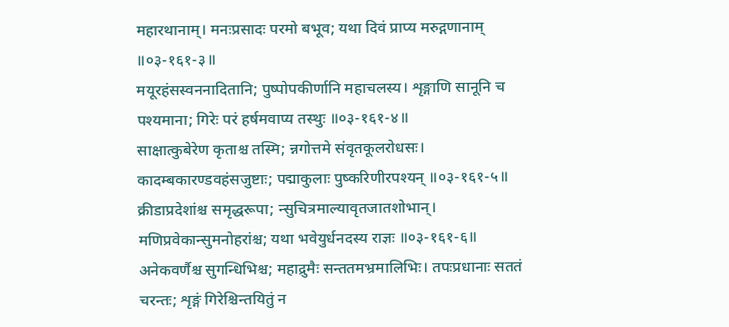महारथानाम्। मनःप्रसादः परमो बभूव; यथा दिवं प्राप्य मरुद्गणानाम् ॥०३-१६१-३॥
मयूरहंसस्वननादितानि; पुष्पोपकीर्णानि महाचलस्य। शृङ्गाणि सानूनि च पश्यमाना; गिरेः परं हर्षमवाप्य तस्थुः ॥०३-१६१-४॥
साक्षात्कुबेरेण कृताश्च तस्मि; न्नगोत्तमे संवृतकूलरोधसः। कादम्बकारण्डवहंसजुष्टाः; पद्माकुलाः पुष्करिणीरपश्यन् ॥०३-१६१-५॥
क्रीडाप्रदेशांश्च समृद्धरूपा; न्सुचित्रमाल्यावृतजातशोभान्। मणिप्रवेकान्सुमनोहरांश्च; यथा भवेयुर्धनदस्य राज्ञः ॥०३-१६१-६॥
अनेकवर्णैश्च सुगन्धिभिश्च; महाद्रुमैः सन्ततमभ्रमालिभिः। तपःप्रधानाः सततं चरन्तः; शृङ्गं गिरेश्चिन्तयितुं न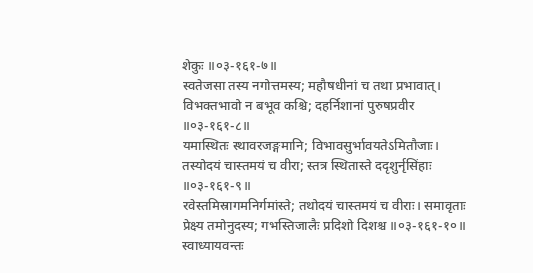शेकुः ॥०३-१६१-७॥
स्वतेजसा तस्य नगोत्तमस्य; महौषधीनां च तथा प्रभावात्। विभक्तभावो न बभूव कश्चि; दहर्निशानां पुरुषप्रवीर ॥०३-१६१-८॥
यमास्थितः स्थावरजङ्गमानि; विभावसुर्भावयतेऽमितौजाः। तस्योदयं चास्तमयं च वीरा; स्तत्र स्थितास्ते ददृशुर्नृसिंहाः ॥०३-१६१-९॥
रवेस्तमिस्रागमनिर्गमांस्ते; तथोदयं चास्तमयं च वीराः। समावृताः प्रेक्ष्य तमोनुदस्य; गभस्तिजालैः प्रदिशो दिशश्च ॥०३-१६१-१०॥
स्वाध्यायवन्तः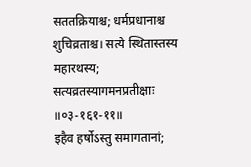सततक्रियाश्च; धर्मप्रधानाश्च शुचिव्रताश्च। सत्ये स्थितास्तस्य महारथस्य; सत्यव्रतस्यागमनप्रतीक्षाः ॥०३-१६१-११॥
इहैव हर्षोऽस्तु समागतानां;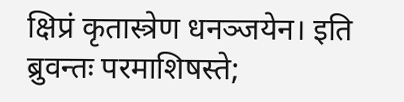क्षिप्रं कृतास्त्रेण धनञ्जयेन। इति ब्रुवन्तः परमाशिषस्ते;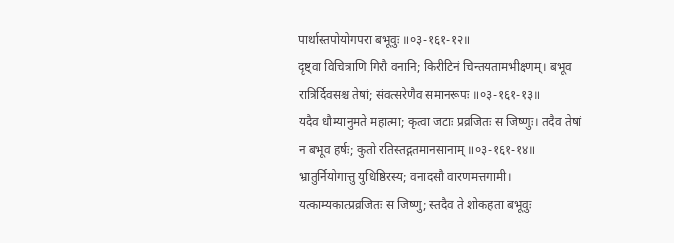पार्थास्तपोयोगपरा बभूवुः ॥०३-१६१-१२॥
दृष्ट्वा विचित्राणि गिरौ वनानि; किरीटिनं चिन्तयतामभीक्ष्णम्। बभूव रात्रिर्दिवसश्च तेषां; संवत्सरेणैव समानरूपः ॥०३-१६१-१३॥
यदैव धौम्यानुमते महात्मा; कृत्वा जटाः प्रव्रजितः स जिष्णुः। तदैव तेषां न बभूव हर्षः; कुतो रतिस्तद्गतमानसानाम् ॥०३-१६१-१४॥
भ्रातुर्नियोगात्तु युधिष्ठिरस्य; वनादसौ वारणमत्तगामी। यत्काम्यकात्प्रव्रजितः स जिष्णु; स्तदैव ते शोकहता बभूवुः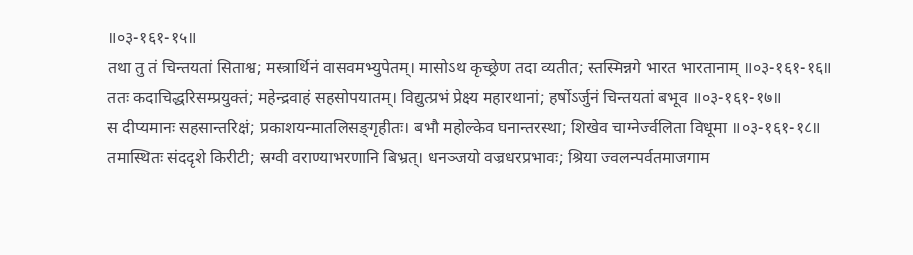॥०३-१६१-१५॥
तथा तु तं चिन्तयतां सिताश्व; मस्त्रार्थिनं वासवमभ्युपेतम्। मासोऽथ कृच्छ्रेण तदा व्यतीत; स्तस्मिन्नगे भारत भारतानाम् ॥०३-१६१-१६॥
ततः कदाचिद्धरिसम्प्रयुक्तं; महेन्द्रवाहं सहसोपयातम्। विद्युत्प्रभं प्रेक्ष्य महारथानां; हर्षोऽर्जुनं चिन्तयतां बभूव ॥०३-१६१-१७॥
स दीप्यमानः सहसान्तरिक्षं; प्रकाशयन्मातलिसङ्गृहीतः। बभौ महोल्केव घनान्तरस्था; शिखेव चाग्नेर्ज्वलिता विधूमा ॥०३-१६१-१८॥
तमास्थितः संददृशे किरीटी; स्रग्वी वराण्याभरणानि बिभ्रत्। धनञ्जयो वज्रधरप्रभावः; श्रिया ज्वलन्पर्वतमाजगाम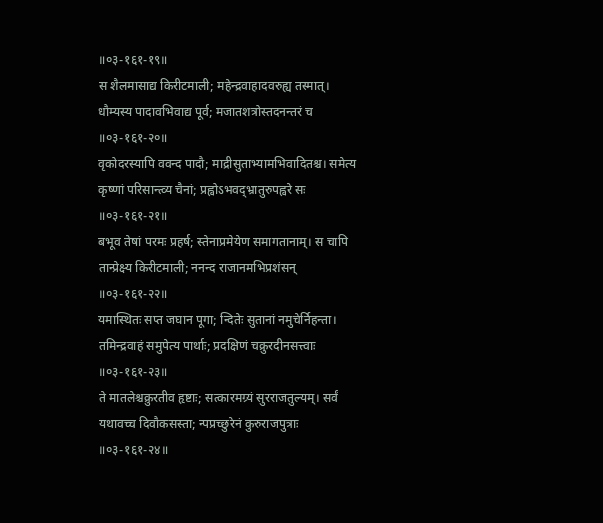॥०३-१६१-१९॥
स शैलमासाद्य किरीटमाली; महेन्द्रवाहादवरुह्य तस्मात्। धौम्यस्य पादावभिवाद्य पूर्व; मजातशत्रोस्तदनन्तरं च ॥०३-१६१-२०॥
वृकोदरस्यापि ववन्द पादौ; माद्रीसुताभ्यामभिवादितश्च। समेत्य कृष्णां परिसान्त्व्य चैनां; प्रह्वोऽभवद्भ्रातुरुपह्वरे सः ॥०३-१६१-२१॥
बभूव तेषां परमः प्रहर्ष; स्तेनाप्रमेयेण समागतानाम्। स चापि तान्प्रेक्ष्य किरीटमाली; ननन्द राजानमभिप्रशंसन् ॥०३-१६१-२२॥
यमास्थितः सप्त जघान पूगा; न्दितेः सुतानां नमुचेर्निहन्ता। तमिन्द्रवाहं समुपेत्य पार्थाः; प्रदक्षिणं चक्रुरदीनसत्त्वाः ॥०३-१६१-२३॥
ते मातलेश्चक्रुरतीव हृष्टाः; सत्कारमग्र्यं सुरराजतुल्यम्। सर्वं यथावच्च दिवौकसस्ता; न्पप्रच्छुरेनं कुरुराजपुत्राः ॥०३-१६१-२४॥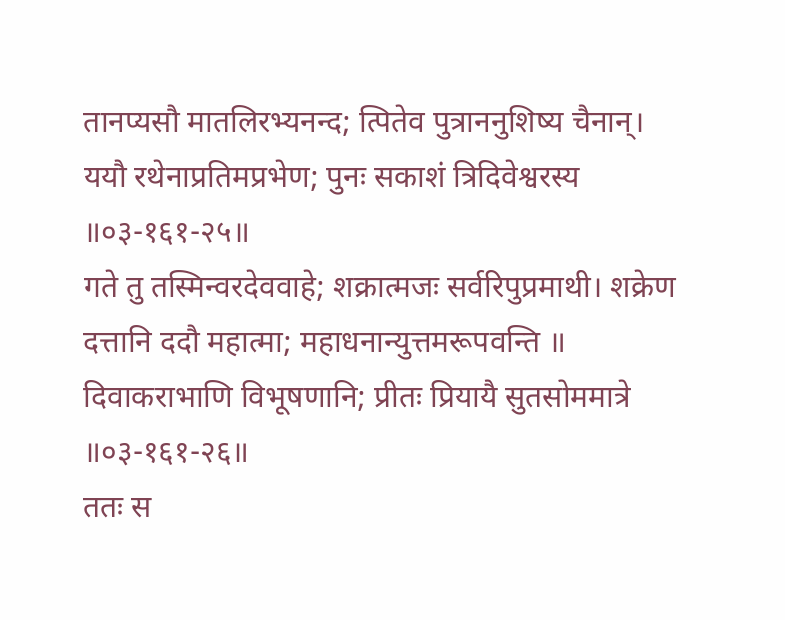तानप्यसौ मातलिरभ्यनन्द; त्पितेव पुत्राननुशिष्य चैनान्। ययौ रथेनाप्रतिमप्रभेण; पुनः सकाशं त्रिदिवेश्वरस्य ॥०३-१६१-२५॥
गते तु तस्मिन्वरदेववाहे; शक्रात्मजः सर्वरिपुप्रमाथी। शक्रेण दत्तानि ददौ महात्मा; महाधनान्युत्तमरूपवन्ति ॥ दिवाकराभाणि विभूषणानि; प्रीतः प्रियायै सुतसोममात्रे ॥०३-१६१-२६॥
ततः स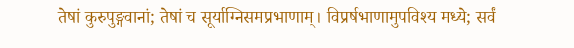तेषां कुरुपुङ्गवानां; तेषां च सूर्याग्निसमप्रभाणाम्। विप्रर्षभाणामुपविश्य मध्ये; सर्वं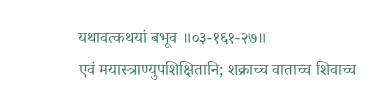यथावत्कथयां बभूव ॥०३-१६१-२७॥
एवं मयास्त्राण्युपशिक्षितानि; शक्राच्च वाताच्च शिवाच्च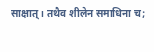साक्षात्। तथैव शीलेन समाधिना च;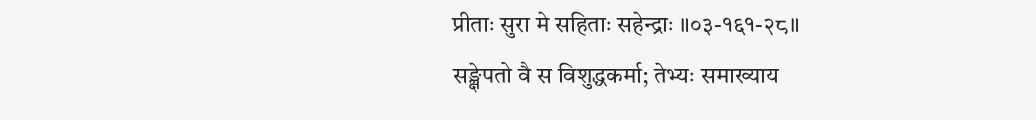प्रीताः सुरा मे सहिताः सहेन्द्राः ॥०३-१६१-२८॥
सङ्क्षेपतो वै स विशुद्धकर्मा; तेभ्यः समाख्याय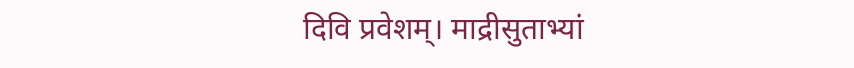दिवि प्रवेशम्। माद्रीसुताभ्यां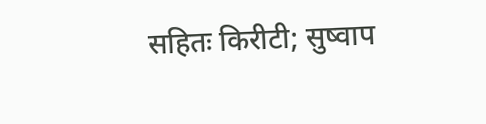सहितः किरीटी; सुष्वाप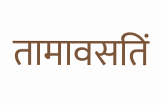तामावसतिं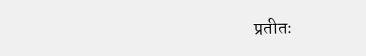प्रतीतः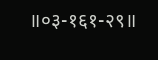॥०३-१६१-२९॥